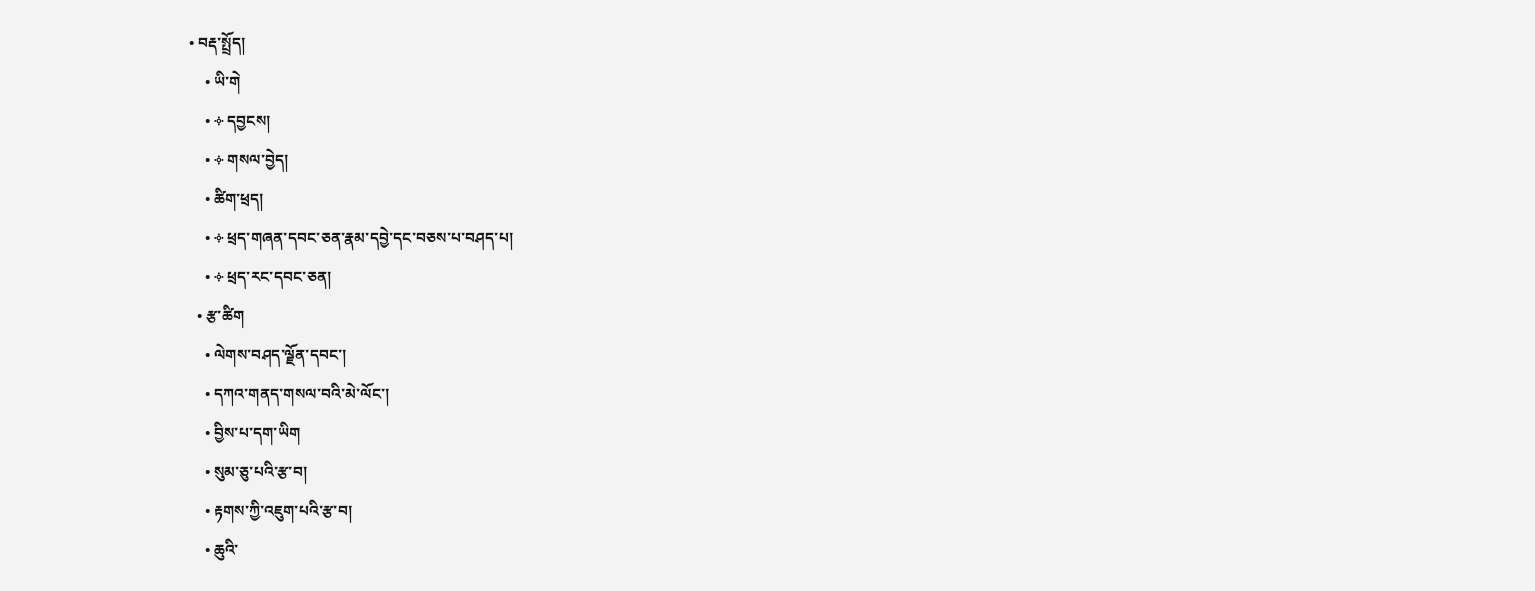• བརྡ་སྤྲོད།
    • ཡི་གེ
    • ༓ དབྱངས།
    • ༓ གསལ་བྱེད།
    • ཚིག་ཕྲད།
    • ༓ ཕྲད་གཞན་དབང་ཅན་རྣམ་དབྱེ་དང་བཅས་པ་བཤད་པ།
    • ༓ ཕྲད་རང་དབང་ཅན།
  • རྩ་ཚིག
    • ལེགས་བཤད་ལྗོན་དབང་།
    • དཀའ་གནད་གསལ་བའི་མེ་ལོང་།
    • བྱིས་པ་དག་ཡིག
    • སུམ་ཅུ་པའི་རྩ་བ།
    • རྟགས་ཀྱི་འཇུག་པའི་རྩ་བ།
    • ཆུའི་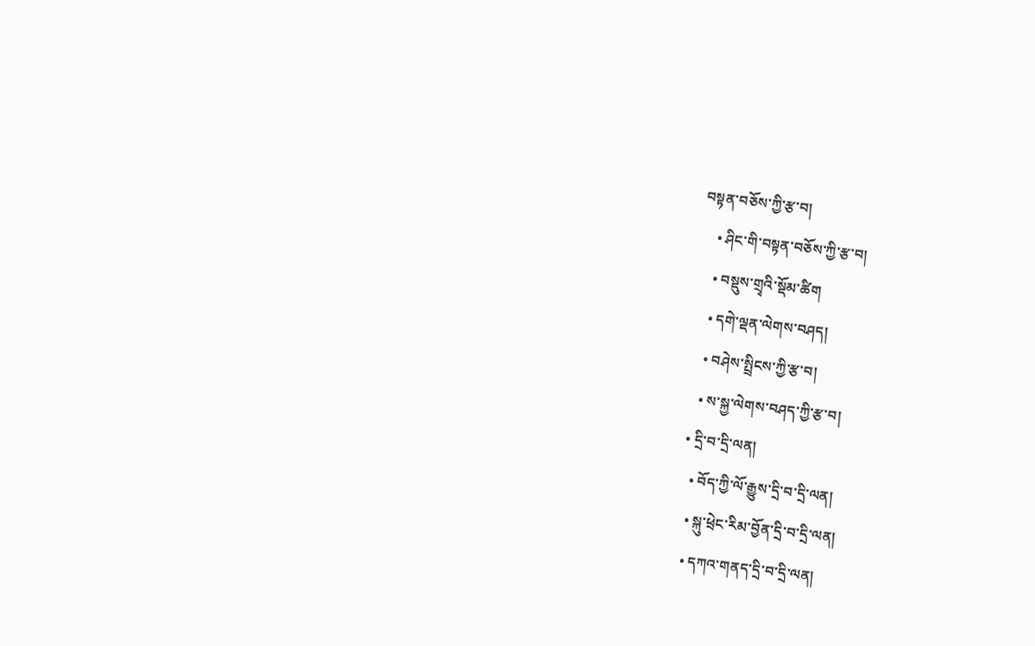བསྟན་བཅོས་ཀྱི་རྩ་བ།
    • ཤིང་གི་བསྟན་བཅོས་ཀྱི་རྩ་བ།
    • བསྡུས་གྲྭའི་སྡོམ་ཚིག
    • དགེ་ལྡན་ལེགས་བཤད།
    • བཤེས་སྤྲིངས་ཀྱི་རྩ་བ།
    • ས་སྐྱ་ལེགས་བཤད་ཀྱི་རྩ་བ།
  • དྲི་བ་དྲི་ལན།
    • བོད་ཀྱི་ལོ་རྒྱུས་དྲི་བ་དྲི་ལན།
    • སྐུ་ཕྲེང་རིམ་བྱོན་དྲི་བ་དྲི་ལན།
    • དཀའ་གནད་དྲི་བ་དྲི་ལན།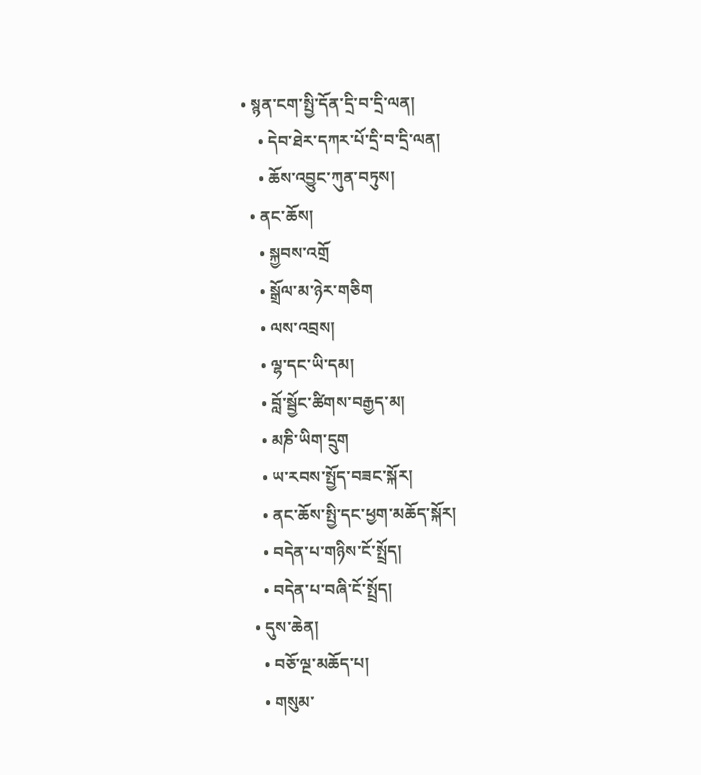• སྙན་ངག་སྤྱི་དོན་དྲི་བ་དྲི་ལན།
    • དེབ་ཐེར་དཀར་པོ་དྲི་བ་དྲི་ལན།
    • ཆོས་འབྱུང་ཀུན་བཏུས།
  • ནང་ཆོས།
    • སྐྱབས་འགྲོ
    • སྒྲོལ་མ་ཉེར་གཅིག
    • ལས་འབྲས།
    • ལྷ་དང་ཡི་དམ།
    • བློ་སྦྱོང་ཚིགས་བརྒྱད་མ།
    • མཎི་ཡིག་དྲུག
    • ཡ་རབས་སྤྱོད་བཟང་སྐོར།
    • ནང་ཆོས་སྤྱི་དང་ཕྱག་མཆོད་སྐོར།
    • བདེན་པ་གཉིས་ངོ་སྤྲོད།
    • བདེན་པ་བཞི་ངོ་སྤྲོད།
  • དུས་ཆེན།
    • བཅོ་ལྔ་མཆོད་པ།
    • གསུམ་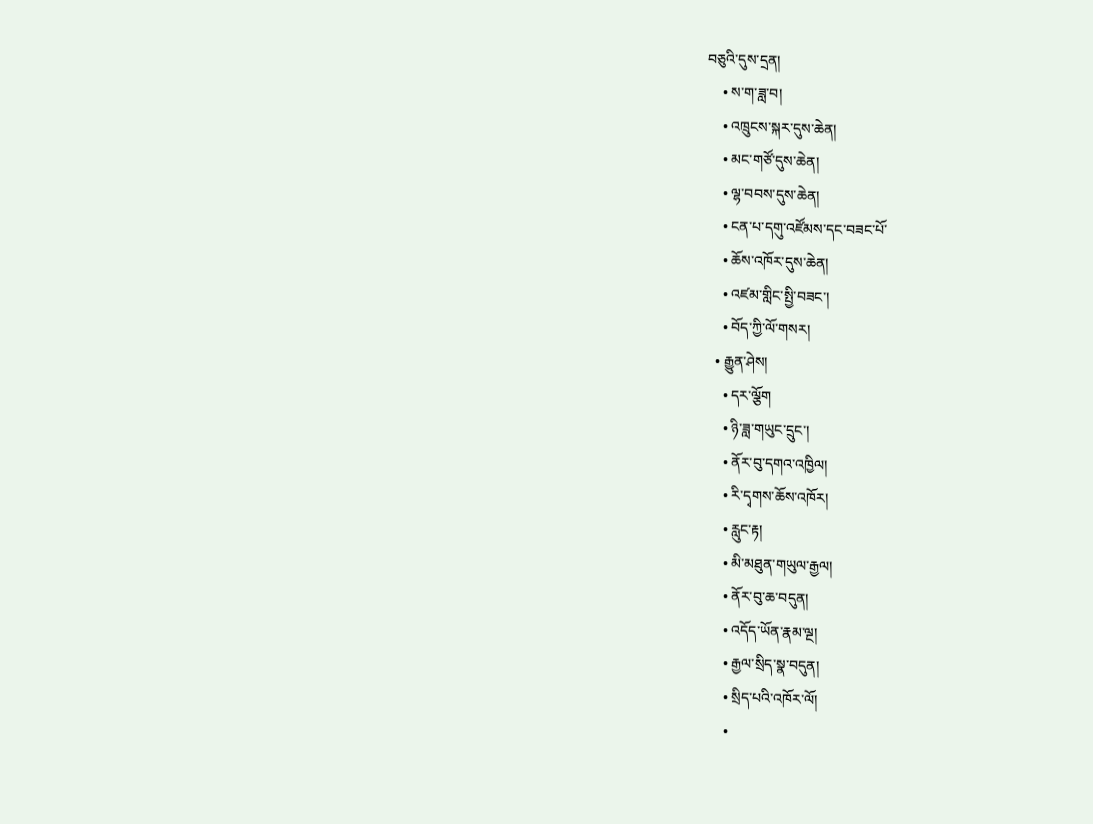བཅུའི་དུས་དྲན།
    • ས་ག་ཟླ་བ།
    • འཁྲུངས་སྐར་དུས་ཆེན།
    • མང་གཙོ་དུས་ཆེན།
    • ལྷ་བབས་དུས་ཆེན།
    • ངན་པ་དགུ་འཛོམས་དང་བཟང་པོ་
    • ཆོས་འཁོར་དུས་ཆེན།
    • འཛམ་གླིང་སྤྱི་བཟང་།
    • བོད་ཀྱི་ལོ་གསར།
  • རྒྱུན་ཤེས།
    • དར་ལྕོག
    • ཉི་ཟླ་གཡུང་དྲུང་།
    • ནོར་བུ་དགའ་འཁྱིལ།
    • རི་དྭགས་ཆོས་འཁོར།
    • རླུང་རྟ།
    • མི་མཐུན་གཡུལ་རྒྱལ།
    • ནོར་བུ་ཆ་བདུན།
    • འདོད་ཡོན་རྣམ་ལྔ།
    • རྒྱལ་སྲིད་སྣ་བདུན།
    • སྲིད་པའི་འཁོར་ལོ།
    •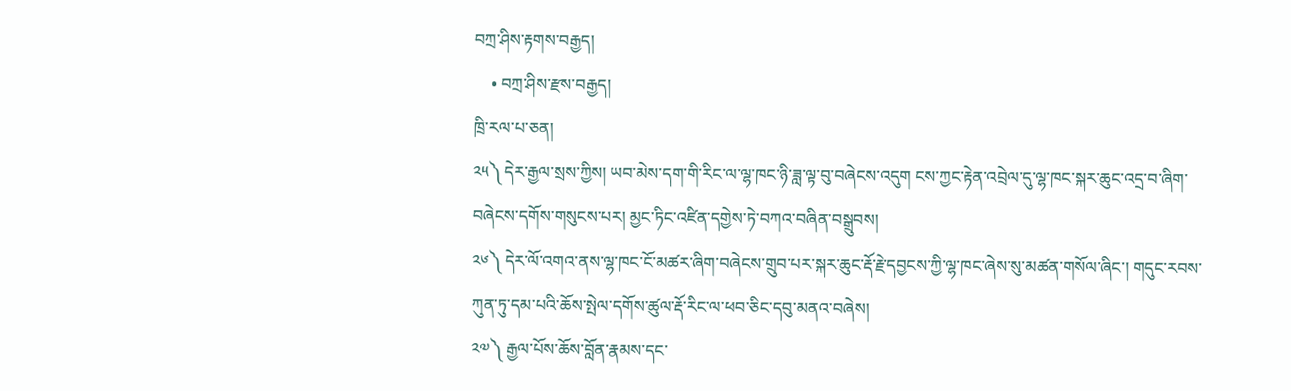བཀྲ་ཤིས་རྟགས་བརྒྱད།
    • བཀྲ་ཤིས་རྫས་བརྒྱད།
ཁྲི་རལ་པ་ཅན།
༢༥༽ དེར་རྒྱལ་སྲས་ཀྱིས། ཡབ་མེས་དག་གི་རིང་ལ་ལྷ་ཁང་ཉི་ཟླ་ལྟ་བུ་བཞེངས་འདུག ངས་ཀྱང་རྟེན་འབྲེལ་དུ་ལྷ་ཁང་སྐར་ཆུང་འདྲ་བ་ཞིག་བཞེངས་དགོས་གསུངས་པར། མྱང་ཏིང་འཛིན་དགྱེས་ཏེ་བཀའ་བཞིན་བསྒྲུབས།
༢༦༽ དེར་ལོ་འགའ་ནས་ལྷ་ཁང་ངོ་མཚར་ཞིག་བཞེངས་གྲུབ་པར་སྐར་ཆུང་རྡོ་རྗེ་དབྱངས་ཀྱི་ལྷ་ཁང་ཞེས་སུ་མཚན་གསོལ་ཞིང་། གདུང་རབས་ཀུན་ཏུ་དམ་པའི་ཆོས་སྤེལ་དགོས་ཚུལ་རྡོ་རིང་ལ་ཕབ་ཅིང་དབུ་མནའ་བཞེས།
༢༧༽ རྒྱལ་པོས་ཆོས་བློན་རྣམས་དང་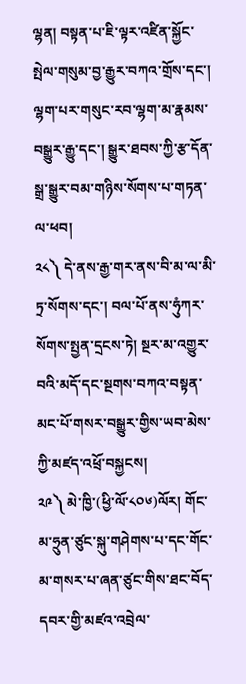ལྷན། བསྟན་པ་ཇི་ལྟར་འཛིན་སྐྱོང་སྤེལ་གསུམ་བྱ་རྒྱུར་བཀའ་གྲོས་དང་། ལྷག་པར་གསུང་རབ་ལྷག་མ་རྣམས་བསྒྱུར་རྒྱུ་དང་། སྒྱུར་ཐབས་ཀྱི་རྩ་དོན་སྒྲ་སྒྱུར་བམ་གཉིས་སོགས་པ་གཏན་ལ་ཕབ།
༢༨༽ དེ་ནས་རྒྱ་གར་ནས་བི་མ་ལ་མི་ཏྲ་སོགས་དང་། བལ་པོ་ནས་ཧུཾཀར་སོགས་སྤྱན་དྲངས་ཏེ། སྔར་མ་འགྱུར་བའི་མདོ་དང་སྔགས་བཀའ་བསྟན་མང་པོ་གསར་བསྒྱུར་གྱིས་ཡབ་མེས་ཀྱི་མཛད་འཕྲོ་བསྐྱངས།
༢༩༽ མེ་ཁྱི་(ཕྱི་ལོ་༨༠༦)ལོར། གོང་མ་ཧྲུན་ཙུང་སྐུ་གཤེགས་པ་དང་གོང་མ་གསར་པ་ཞན་ཙུང་གིས་ཐང་བོད་དབར་གྱི་མཛའ་འབྲེལ་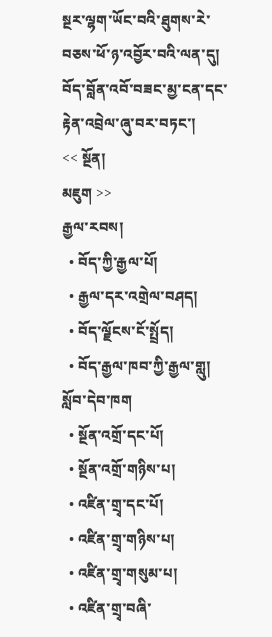སྔར་ལྷག་ཡོང་བའི་ཐུགས་རེ་བཅས་ཕོ་ཉ་འབྱོར་བའི་ལན་དུ། བོད་བློན་འབོ་བཟང་མྱ་ངན་དང་རྟེན་འབྲེལ་ཞུ་བར་བཏང་།
<< སྔོན།
མཇུག >>
རྒྱལ་རབས།
  • བོད་ཀྱི་རྒྱལ་པོ།
  • རྒྱལ་དར་འགྲེལ་བཤད།
  • བོད་ལྗོངས་ངོ་སྤྲོད།
  • བོད་རྒྱལ་ཁབ་ཀྱི་རྒྱལ་གླུ།
སློབ་དེབ་ཁག
  • སྔོན་འགྲོ་དང་པོ།
  • སྔོན་འགྲོ་གཉིས་པ།
  • འཛིན་གྲྭ་དང་པོ།
  • འཛིན་གྲྭ་གཉིས་པ།
  • འཛིན་གྲྭ་གསུམ་པ།
  • འཛིན་གྲྭ་བཞི་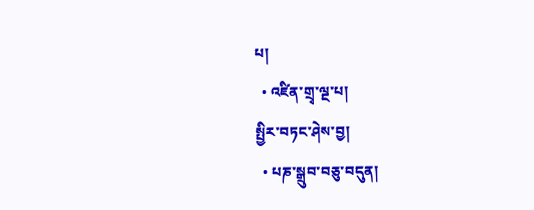པ།
  • འཛིན་གྲྭ་ལྔ་པ།
སྤྱིར་བཏང་ཤེས་བྱ།
  • པཎ་སྒྲུབ་བཅུ་བདུན།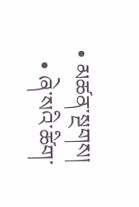• མཚན་སྔགས།
  • ཞེ་སའི་ཚིག་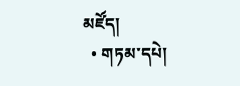མཛོད།
  • གཏམ་དཔེ།